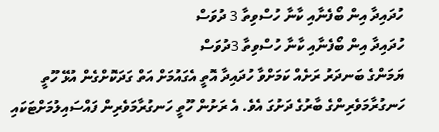ހުދައިދާ އިން ބޯފެނާއި ކާނާ ހުސްވިތާ 3 ދުވަސް
ހުދައިދާ އިން ބޯފެނާއި ކާނާ ހުސްވިތާ 3ދުވަސް
ޔަމަންގެ ބަނދަރު ރަށެއް ކަމަށްވާ ހުދައިދާ އޮތީ އެގައުމަށް އަތް ގަދަކޮށްގެން އުޅޭ ހޫތީ ހަނގުރާމަވެރިންގެ ބާރުގެ ދަށުގަ އެވެ. އެ ރަށުން ހޫތީ ހަނގުރާމަވެރިން ފައްސައިލުމަށްޓަކައި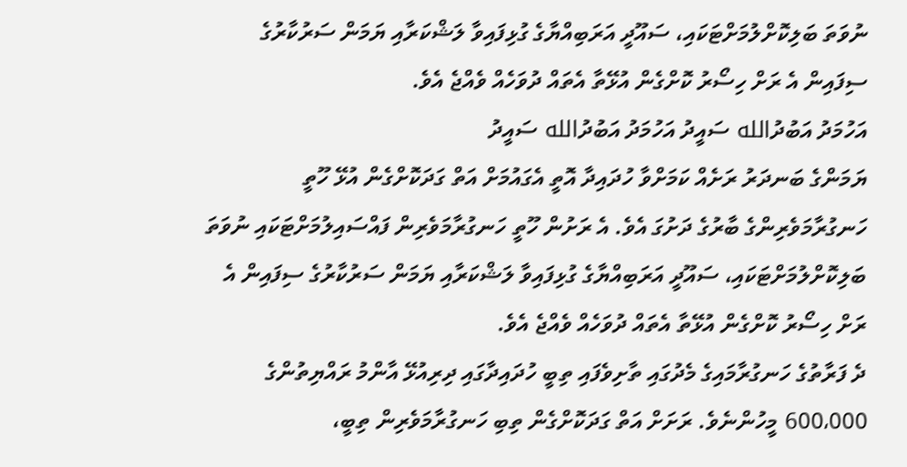ނުވަތަ ބަލިކޮށްލުމަށްޓަކައި، ސައޫދީ އަރަބިއްޔާގެ ގުޅިފައިވާ ލަޝްކަރާއި ޔަމަން ސަރުކާރުގެ ސިފައިން އެ ރަށް ހިސޯރު ކޮށްގެން އުޅޭތާ އެތައް ދުވަހެއް ވެއްޖެ އެވެ.
އަހުމަދު އަބުދުالله ސައީދު އަހުމަދު އަބުދުالله ސައީދު
ޔަމަންގެ ބަނދަރު ރަށެއް ކަމަށްވާ ހުދައިދާ އޮތީ އެގައުމަށް އަތް ގަދަކޮށްގެން އުޅޭ ހޫތީ ހަނގުރާމަވެރިންގެ ބާރުގެ ދަށުގަ އެވެ. އެ ރަށުން ހޫތީ ހަނގުރާމަވެރިން ފައްސައިލުމަށްޓަކައި ނުވަތަ ބަލިކޮށްލުމަށްޓަކައި، ސައޫދީ އަރަބިއްޔާގެ ގުޅިފައިވާ ލަޝްކަރާއި ޔަމަން ސަރުކާރުގެ ސިފައިން އެ ރަށް ހިސޯރު ކޮށްގެން އުޅޭތާ އެތައް ދުވަހެއް ވެއްޖެ އެވެ.
ދެ ފަރާތުގެ ހަނގުރާމައިގެ މެދުގައި ތާށިވެފައި ތިބީ ހުދައިދާގައި ދިރިއުޅޭ އާންމު ރައްޔިތުންގެ 600،000 މީހުންނެވެ. ރަށަށް އަތް ގަދަކޮށްގެން ތިބި ހަނގުރާމަވެރިން ތިބީ،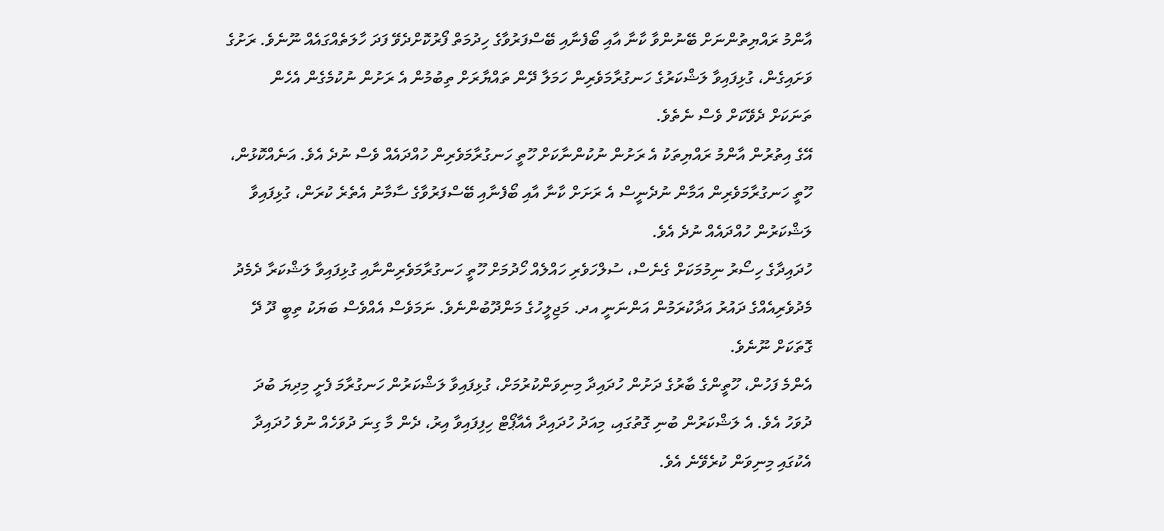އާންމު ރައްޔިތުންނަށް ބޭނުންވާ ކާނާ އާއި ބޯފެނާއި ބޭސްފަރުވާގެ ހިދުމަތް ފޯރުކޮށްދެވޭ ފަދަ ހާލަތެއްގައެއް ނޫނެވެ. ރަށުގެ ވަށައިގެން، ގުޅިފައިވާ ލަޝްކަރުގެ ހަނގުރާމަވެރިން ހަމަލާ ދޭން ތައްޔާރަށް ތިބުމުން އެ ރަށުން ނުކުމެގެން އެހެން ތަނަކަށް ދެވޭކަށް ވެސް ނެތެވެ.
އޭގެ އިތުރުން އާންމު ރައްޔިތަކު އެ ރަށުން ނުކުންނާކަށް ހޫތީ ހަނގުރާމަވެރިން ހުއްދައެއް ވެސް ނުދެ އެވެ. އަނެއްކޮޅުން، ހޫތީ ހަނގުރާމަވެރިން އަމާން ނުދެނީސް އެ ރަށަށް ކާނާ އާއި ބޯފެނާއި ބޭސްފަރުވާގެ ސާމާނު އެތެރެ ކުރަން، ގުޅިފައިވާ ލަޝްކަރުން ހުއްދައެއް ނުދެ އެވެ.
ހުދައިދާގެ ހިސޯރު ނިމުމަކަށް ގެނެސް، ސުލްހަވެރި ހައްލެއް ހޯދުމަށް ހޫތީ ހަނގުރާމަވެރިންނާއި ގުޅިފައިވާ ލަޝްކަރާ ދެމެދު މެދުވެރިއެއްގެ ދައުރު އަދާކުރަމުން އަންނަނީ އދ. މަޖިލީހުގެ މަންދޫބުންނެވެ. ނަމަވެސް އެއްވެސް ބަޔަކު ތިބީ ދޫ ދޭ ގޮތަކަށް ނޫނެވެ.
އެންމެ ފަހުން، ހޫތީންގެ ބާރުގެ ދަށުން ހުދައިދާ މިނިވަންކުރުމަށް، ގުޅިފައިވާ ލަޝްކަރުން ހަނގުރާމަ ފެށީ މިދިޔަ ބުދަ ދުވަހު އެވެ. އެ ލަޝްކަރުން ބުނި ގޮތުގައި، މިއަދު ހުދައިދާ އެއާޕޯޓް ހިފިފައިވާ އިރު، ދެން މާ ގިނަ ދުވަހެއް ނުވެ ހުދައިދާ އެކުގައި މިނިވަން ކުރެވޭނެ އެވެ.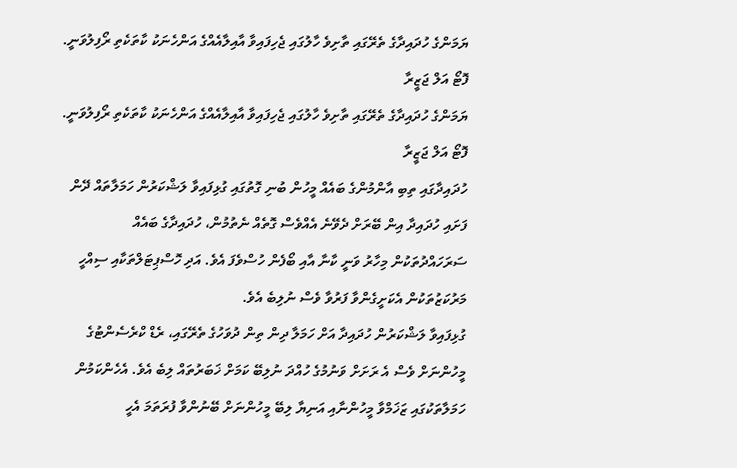ޔަމަންގެ ހުދައިދާގެ ތެރޭގައި ތާށިވެ ހާލުގައި ޖެހިފައިވާ އާއިލާއެއްގެ އަންހެނަކު ކާތަކެތި ރޯފިލުވަނީ. ފޮޓޯ އަލް ޖަޒީރާ
ޔަމަންގެ ހުދައިދާގެ ތެރޭގައި ތާށިވެ ހާލުގައި ޖެހިފައިވާ އާއިލާއެއްގެ އަންހެނަކު ކާތަކެތި ރޯފިލުވަނީ. ފޮޓޯ އަލް ޖަޒީރާ
ހުދައިދާގައި ތިބި އާންމުންގެ ބައެއް މީހުން ބުނި ގޮތުގައި ގުޅިފައިވާ ލަޝްކަރުން ހަމަލާތައް ދޭން ފަށައި ހުދައިދާ އިން ބޭރަށް ދެވޭނެ އެއްވެސް ގޮތެއް ނެތުމުން، ހުދައިދާގެ ބައެއް ސަރަހައްދުތަކުން މިހާރު ވަނީ ކާނާ އާއި ބޯފެން ހުސްވެފަ އެވެ. އަދި ހޮސްޕިޓަލްތަކާއި ސިއްހީ މަރުކަޒުތަކުން އެކަށީގެންވާ ފަރުވާ ވެސް ނުލިބެ އެވެ.
ގުޅިފައިވާ ލަޝްކަރުން ހުދައިދާ އަށް ހަމަލާ ދިން ތިން ދުވަހުގެ ތެރޭގައި، ރެޑް ކްރެސެންޓުގެ މީހުންނަށް ވެސް އެ ރަށަށް ވަނުމުގެ ހުއްދަ ނުލިބޭ ކަމަށް ޚަބަރުތައް ލިބެ އެވެ. އެހެންކަމުން ހަމަލާތަކުގައި ޒަޚަމްވާ މީހުންނާއި އަނިޔާ ލިބޭ މީހުންނަށް ބޭނުންވާ ފުރަތަމަ އެހީ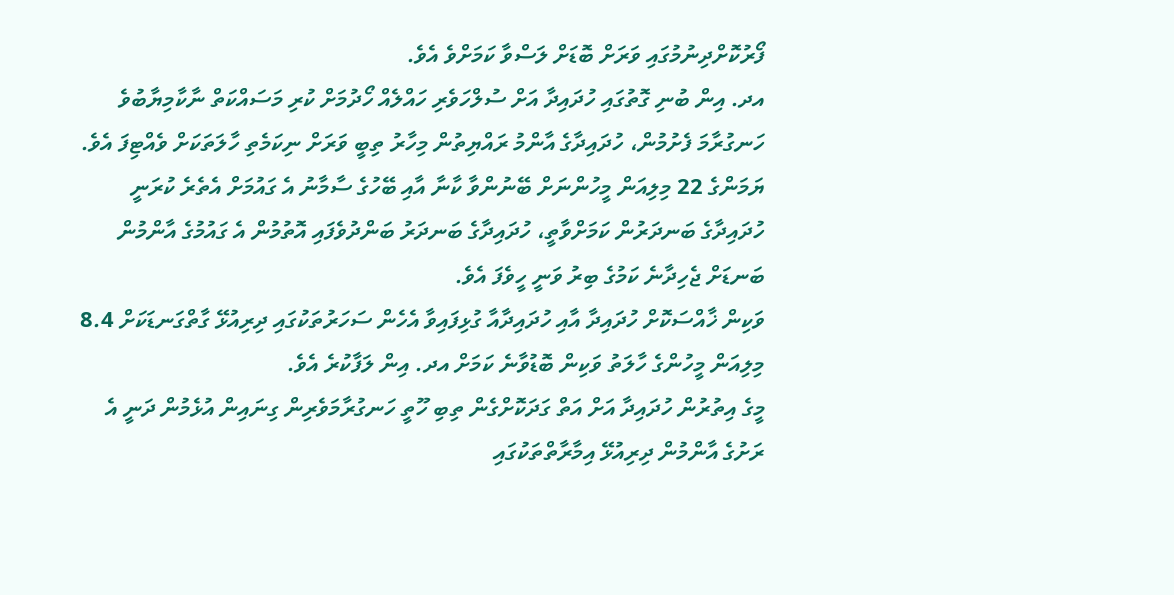ފޯރުކޮށްދިނުމުގައި ވަރަށް ބޮޑަށް ލަސްވާ ކަމަށްވެ އެވެ.
އދ. އިން ބުނި ގޮތުގައި ހުދައިދާ އަށް ސުލްހަވެރި ހައްލެއް ހޯދުމަށް ކުރި މަސައްކަތް ނާކާމިޔާބުވެ ހަނގުރާމަ ފެށުމުން، ހުދައިދާގެ އާންމު ރައްޔިތުން މިހާރު ތިބީ ވަރަށް ނިކަމެތި ހާލަތަކަށް ވެއްޓިފަ އެވެ. ޔަމަންގެ 22 މިލިއަން މީހުންނަށް ބޭނުންވާ ކާނާ އާއި ބޭހުގެ ސާމާނު އެ ގައުމަށް އެތެރެ ކުރަނީ ހުދައިދާގެ ބަނދަރުން ކަމަށްވާތީ، ހުދައިދާގެ ބަނދަރު ބަންދުވެފައި އޮތުމުން އެ ގައުމުގެ އާންމުން ބަނޑަށް ޖެހިދާނެ ކަމުގެ ބިރު ވަނީ ހީވެފަ އެވެ.
ވަކިން ޚާއްސަކޮށް ހުދައިދާ އާއި ހުދައިދާއާ ގުޅިފައިވާ އެހެން ސަހަރުތަކުގައި ދިރިއުޅޭ ގާތްގަނޑަކަށް 8.4 މިލިއަން މީހުންގެ ހާލަތު ވަކިން ބޮޑުވާނެ ކަމަށް އދ. އިން ލަފާކުރެ އެވެ.
މީގެ އިތުރުން ހުދައިދާ އަށް އަތް ގަދަކޮށްގެން ތިބި ހޫތީ ހަނގުރާމަވެރިން ގިނައިން އުޅެމުން ދަނީ އެ ރަށުގެ އާންމުން ދިރިއުޅޭ އިމާރާތްތަކުގައި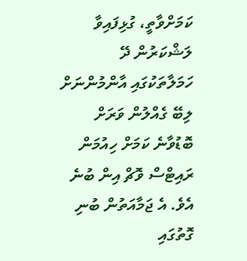ކަމަށްވާތީ، ގުޅިފައިވާ ލަޝްކަރުން ދޭ ހަމަލާތަކުގައި އާންމުންނަށް ލިބޭ ގެއްލުން ވަރަށް ބޮޑުވާނެ ކަމަށް ހިއުމަން ރައިޓްސް ވޮޗް އިން ބުނެ އެވެ. އެ ޖަމާއަތުން ބުނި ގޮތުގައި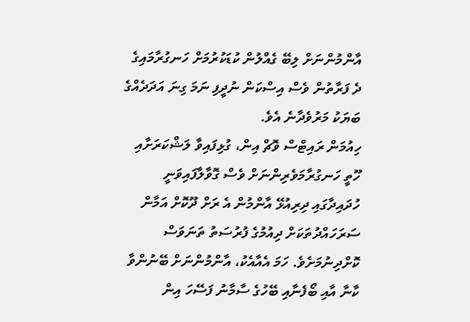އާންމުންނަށް ލިބޭ ގެއްލުން ކުޑަކުރުމަށް ހަނގުރާމައިގެ ދެ ފަރާތުން ވެސް އިސްކަން ނުދީފި ނަމަ ގިނަ އަދަދެއްގެ ބަޔަކު މަރުވެދާނެ އެވެ.
ހިއުމަން ރައިޓްސް ވޮޗް އިން، ގުޅިފައިވާ ލަޝްކަރަށާއި ހޫތީ ހަނގުރާމަވެރިންނަށް ވެސް ގޮވާލާފައިވަނީ ހުދައިދާގައި ދިރިއުޅޭ އާންމުން އެ ރަށް ދޫކޮށް އަމާން ސަރަހައްދުތަކަށް ދިއުމުގެ ފުރުސަތު ތަނަވަސް ކޮށްދިނުމަށެވެ. ހަމަ އެއާއެކު، އާންމުންނަށް ބޭނުންވާ ކާނާ އާއި ބޯފެނާއި ބޭހުގެ ސާމާނު ފަސޭހަ އިން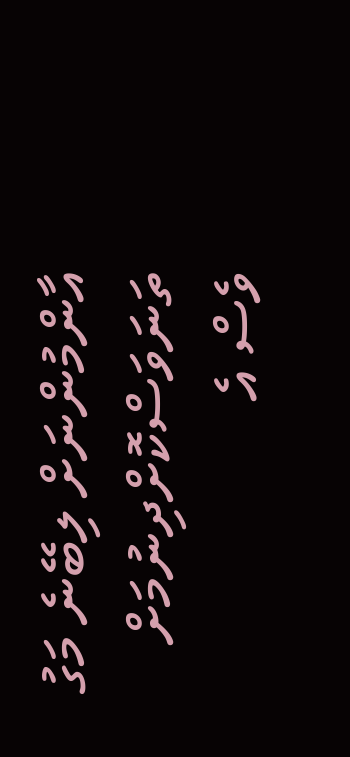އާންމުންނަށް ލިބޭނެ މަގު ތަނަވަސްކޮށްދިނުމަށް ވެސް އެ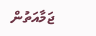ޖަމާއަތުން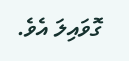ގޮވައިލަ އެވެ.